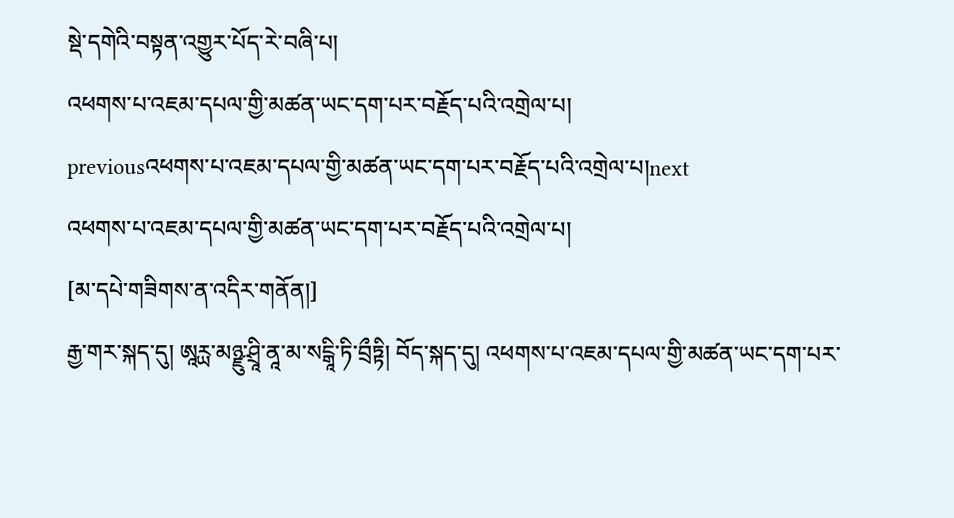སྡེ་དགེའི་བསྟན་འགྱུར་པོད་རེ་བཞི་པ།
འཕགས་པ་འཇམ་དཔལ་གྱི་མཚན་ཡང་དག་པར་བརྗོད་པའི་འགྲེལ་པ།
previousའཕགས་པ་འཇམ་དཔལ་གྱི་མཚན་ཡང་དག་པར་བརྗོད་པའི་འགྲེལ་པ།next
འཕགས་པ་འཇམ་དཔལ་གྱི་མཚན་ཡང་དག་པར་བརྗོད་པའི་འགྲེལ་པ།
[མ་དཔེ་གཟིགས་ན་འདིར་གནོན།]
རྒྱ་གར་སྐད་དུ། ཨཱཪྻ་མཉྫུ་ཤྲཱི་ནཱ་མ་སངྒཱི་ཏི་བྲྀཏྟི། བོད་སྐད་དུ། འཕགས་པ་འཇམ་དཔལ་གྱི་མཚན་ཡང་དག་པར་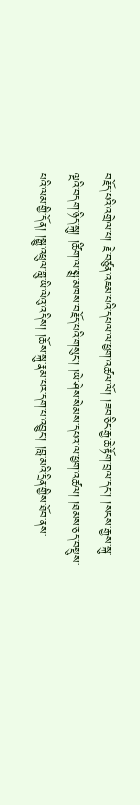བརྗོད་པའི་འགྲེལ་པ། རྗེ་བཙུན་འཇམ་པའི་དཔལ་ལ་ཕྱག་འཚལ་ལོ། །ཟབ་ཅིང་རྒྱ་ཆེ་རྟོག་བྲལ་དང་། །སངས་རྒྱས་སྐུ་ལྔའི་བདག་ཉིད་སྐུ། །ཚིག་ལ་སྨྲ་མཁས་བརྗོད་པའི་གསུང་། །ཡེ་ཤེས་སེམས་དཔའ་ལ་ཕྱག་འཚལ། །ཐམས་ཅད་བསྡུས་པའི་ལམ་གྱི་དོན། །སྒྱུ་འཕྲུལ་གླུ་ཡི་ལེའུ་འདིས། །ཆོས་སྐུ་རྣམ་པར་དག་པ་འབྱུང་། །བླ་མའི་དྲིན་གྱིས་ཐོབ་ནས་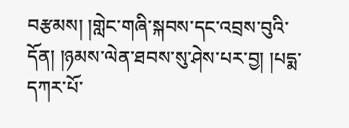བརྩམས། །གླེང་གཞི་སྐབས་དང་འབྲས་བུའི་དོན། །ཉམས་ལེན་ཐབས་སུ་ཤེས་པར་བྱ། །པདྨ་དཀར་པོ་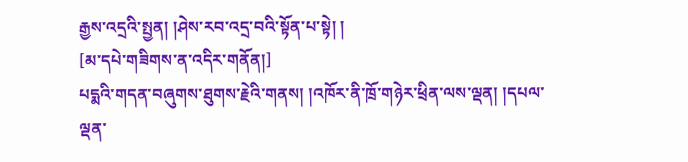རྒྱས་འདྲའི་སྤྱན། །ཤེས་རབ་འདྲ་བའི་སྟོན་པ་སྟེ། །
[མ་དཔེ་གཟིགས་ན་འདིར་གནོན།]
པདྨའི་གདན་བཞུགས་ཐུགས་རྗེའི་གནས། །འཁོར་ནི་ཁྲོ་གཉེར་ཕྲིན་ལས་ལྡན། །དཔལ་ལྡན་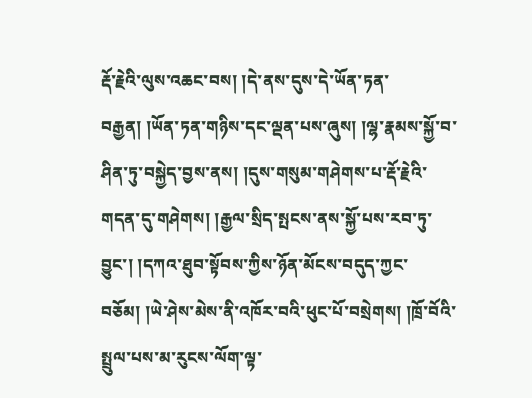རྡོ་རྗེའི་ལུས་འཆང་བས། །དེ་ནས་དུས་དེ་ཡོན་ཏན་བརྒྱན། །ཡོན་ཏན་གཉིས་དང་ལྡན་པས་ཞུས། །ལྷ་རྣམས་སྐྱོ་བ་ཤིན་ཏུ་བསྐྱེད་བྱས་ནས། །དུས་གསུམ་གཤེགས་པ་རྡོ་རྗེའི་གདན་དུ་གཤེགས། །རྒྱལ་སྲིད་སྤངས་ནས་སྐྱོ་པས་རབ་ཏུ་བྱུང་། །དཀའ་ཐུབ་སྟོབས་ཀྱིས་ཉོན་མོངས་བདུད་ཀྱང་བཅོམ། །ཡེ་ཤེས་མེས་ནི་འཁོར་བའི་ཕུང་པོ་བསྲེགས། །ཁྲོ་བོའི་སྤྲུལ་པས་མ་རུངས་ལོག་ལྟ་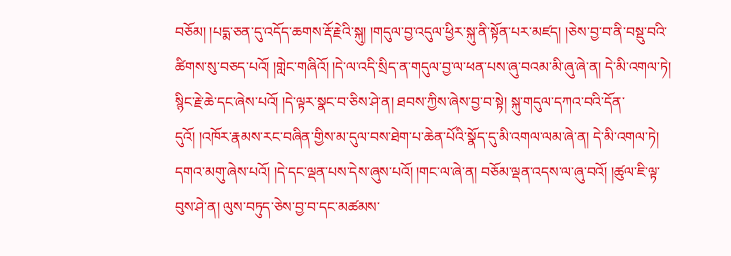བཅོམ། །པདྨ་ཅན་དུ་འདོད་ཆགས་རྡོ་རྗེའི་སྐུ། །གདུལ་བྱ་འདུལ་ཕྱིར་སྐུ་ནི་སྟོན་པར་མཛད། །ཅེས་བྱ་བ་ནི་བསྡུ་བའི་ཚིགས་སུ་བཅད་པའོ། །གླེང་གཞིའོ། །དེ་ལ་འདི་སྲིད་ན་གདུལ་བྱ་ལ་ཕན་པས་ཞུ་བའམ་མི་ཞུ་ཞེ་ན། དེ་མི་འགལ་ཏེ། སྙིང་རྗེ་ཆེ་དང་ཞེས་པའོ། །དེ་ལྟར་སྣང་བ་ཅིས་ཤེ་ན། ཐབས་ཀྱིས་ཞེས་བྱ་བ་སྟེ། སྐུ་གདུལ་དཀའ་བའི་དོན་དུའོ། །འཁོར་རྣམས་རང་བཞིན་གྱིས་མ་དུལ་བས་ཐེག་པ་ཆེན་པོའི་སྣོད་དུ་མི་འགལ་ལམ་ཞེ་ན། དེ་མི་འགལ་ཏེ། དགའ་མགུ་ཞེས་པའོ། །དེ་དང་ལྡན་པས་དེས་ཞུས་པའོ། །གང་ལ་ཞེ་ན། བཅོམ་ལྡན་འདས་ལ་ཞུ་བའོ། །ཚུལ་ཇི་ལྟ་བུས་ཤེ་ན། ལུས་བཏུད་ཅེས་བྱ་བ་དང་མཚམས་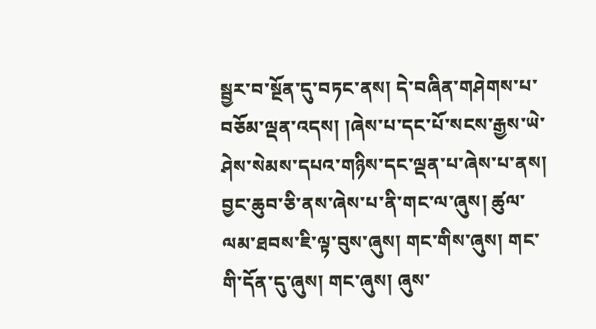སྦྱར་བ་སྔོན་དུ་བཏང་ནས། དེ་བཞིན་གཤེགས་པ་བཅོམ་ལྡན་འདས། །ཞེས་པ་དང་པོ་སངས་རྒྱས་ཡེ་ཤེས་སེམས་དཔའ་གཉིས་དང་ལྡན་པ་ཞེས་པ་ནས། བྱང་ཆུབ་ཅི་ནས་ཞེས་པ་ནི་གང་ལ་ཞུས། ཚུལ་ལམ་ཐབས་ཇི་ལྟ་བུས་ཞུས། གང་གིས་ཞུས། གང་གི་དོན་དུ་ཞུས། གང་ཞུས། ཞུས་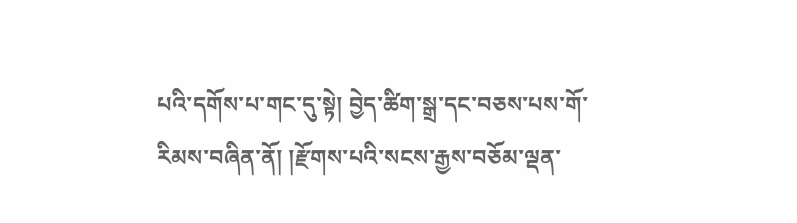པའི་དགོས་པ་གང་དུ་སྟེ། བྱེད་ཚིག་སྒྲ་དང་བཅས་པས་གོ་རིམས་བཞིན་ནོ། །རྫོགས་པའི་སངས་རྒྱས་བཅོམ་ལྡན་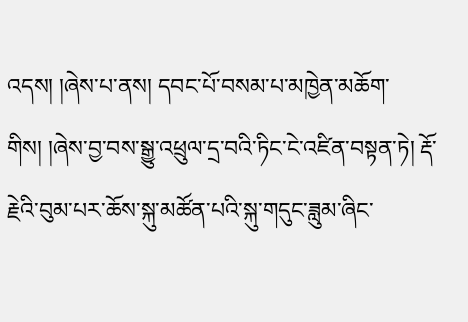འདས། །ཞེས་པ་ནས། དབང་པོ་བསམ་པ་མཁྱེན་མཆོག་གིས། །ཞེས་བྱ་བས་སྒྱུ་འཕྲུལ་དྲ་བའི་ཏིང་ངེ་འཛིན་བསྟན་ཏེ། རྡོ་རྗེའི་བུམ་པར་ཆོས་སྐུ་མཚོན་པའི་སྐུ་གདུང་ཟླུམ་ཞིང་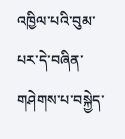འཁྱིལ་པའི་བུམ་པར་དེ་བཞིན་གཤེགས་པ་བསྐྱེད་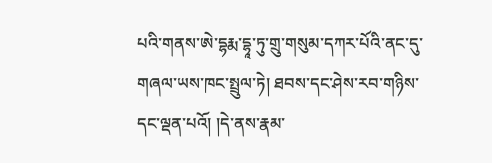པའི་གནས་ཨེ་དྷརྨ་དྷཱ་ཏུ་གྲུ་གསུམ་དཀར་པོའི་ནང་དུ་གཞལ་ཡས་ཁང་སྤྲུལ་ཏེ། ཐབས་དང་ཤེས་རབ་གཉིས་དང་ལྡན་པའོ། །དེ་ནས་རྣམ་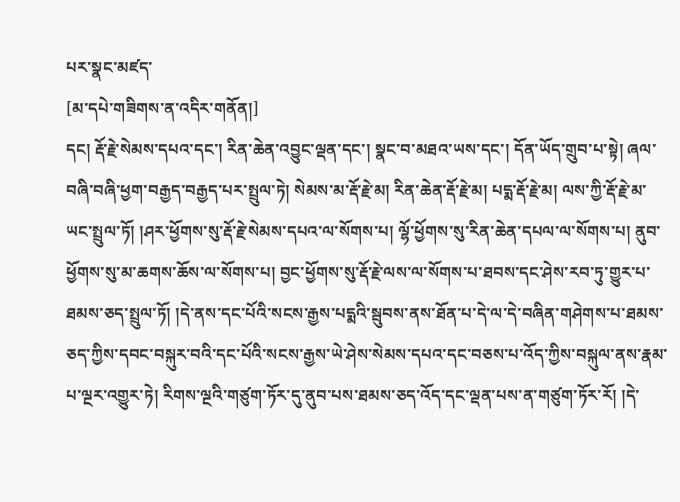པར་སྣང་མཛད་
[མ་དཔེ་གཟིགས་ན་འདིར་གནོན།]
དང། རྡོ་རྗེ་སེམས་དཔའ་དང་། རིན་ཆེན་འབྱུང་ལྡན་དང་། སྣང་བ་མཐའ་ཡས་དང་། དོན་ཡོད་གྲུབ་པ་སྟེ། ཞལ་བཞི་བཞི་ཕྱག་བརྒྱད་བརྒྱད་པར་སྤྲུལ་ཏེ། སེམས་མ་རྡོ་རྗེ་མ། རིན་ཆེན་རྡོ་རྗེ་མ། པདྨ་རྡོ་རྗེ་མ། ལས་ཀྱི་རྡོ་རྗེ་མ་ཡང་སྤྲུལ་ཏོ། །ཤར་ཕྱོགས་སུ་རྡོ་རྗེ་སེམས་དཔའ་ལ་སོགས་པ། ལྷོ་ཕྱོགས་སུ་རིན་ཆེན་དཔལ་ལ་སོགས་པ། ནུབ་ཕྱོགས་སུ་མ་ཆགས་ཆོས་ལ་སོགས་པ། བྱང་ཕྱོགས་སུ་རྡོ་རྗེ་ལས་ལ་སོགས་པ་ཐབས་དང་ཤེས་རབ་ཏུ་གྱུར་པ་ཐམས་ཅད་སྤྲུལ་ཏོ། །དེ་ནས་དང་པོའི་སངས་རྒྱས་པདྨའི་སྦུབས་ནས་ཐོན་པ་དེ་ལ་དེ་བཞིན་གཤེགས་པ་ཐམས་ཅད་ཀྱིས་དབང་བསྐུར་བའི་དང་པོའི་སངས་རྒྱས་ཡེ་ཤེས་སེམས་དཔའ་དང་བཅས་པ་འོད་ཀྱིས་བསྐུལ་ནས་རྣམ་པ་ལྔར་འགྱུར་ཏེ། རིགས་ལྔའི་གཙུག་ཏོར་དུ་ནུབ་པས་ཐམས་ཅད་འོད་དང་ལྡན་པས་ན་གཙུག་ཏོར་རོ། །དེ་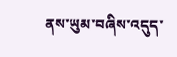ནས་ཡུམ་བཞིས་འདུད་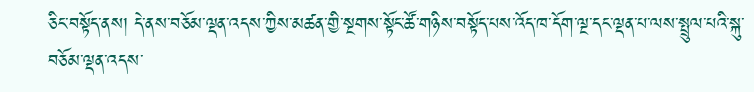ཅིང་བསྟོད་ནས། དེ་ནས་བཅོམ་ལྡན་འདས་ཀྱིས་མཚན་གྱི་སྔགས་སྟོང་ཚོ་གཉིས་བསྟོད་པས་འོད་ཁ་དོག་ལྔ་དང་ལྡན་པ་ལས་སྤྲུལ་པའི་སྐུ་བཅོམ་ལྡན་འདས་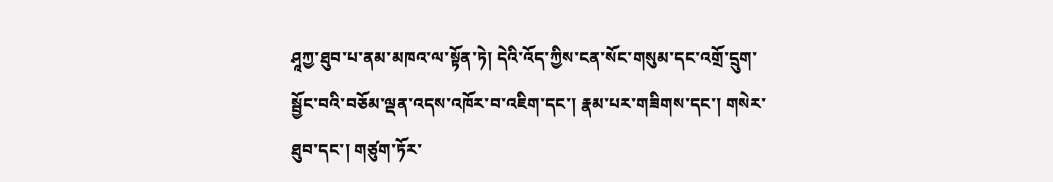ཤཱཀྱ་ཐུབ་པ་ནམ་མཁའ་ལ་སྟོན་ཏེ། དེའི་འོད་ཀྱིས་ངན་སོང་གསུམ་དང་འགྲོ་དྲུག་སྦྱོང་བའི་བཅོམ་ལྡན་འདས་འཁོར་བ་འཇིག་དང་། རྣམ་པར་གཟིགས་དང་། གསེར་ཐུབ་དང་། གཙུག་ཏོར་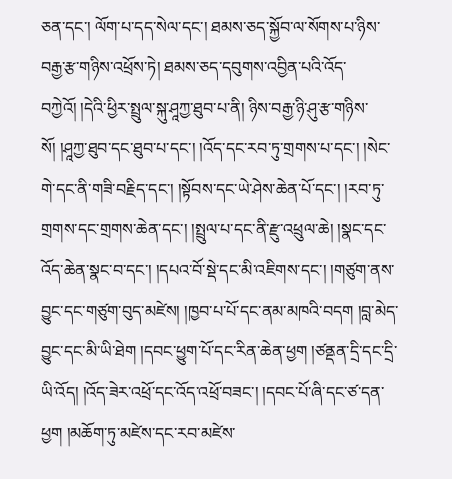ཅན་དང་། ལོག་པ་དད་སེལ་དང་། ཐམས་ཅད་སྐྱོབ་ལ་སོགས་པ་ཉིས་བརྒྱ་རྩ་གཉིས་འཕྲོས་ཏེ། ཐམས་ཅད་དབུགས་འབྱིན་པའི་འོད་བཀྱེའོ། །དེའི་ཕྱིར་སྤྲུལ་སྐུ་ཤཱཀྱ་ཐུབ་པ་ནི། ཉིས་བརྒྱ་ཉི་ཤུ་རྩ་གཉིས་སོ། །ཤཱཀྱ་ཐུབ་དང་ཐུབ་པ་དང་། །འོད་དང་རབ་ཏུ་གྲགས་པ་དང་། །སེང་གེ་དང་ནི་གཟི་བརྗིད་དང་། །སྟོབས་དང་ཡེ་ཤེས་ཆེན་པོ་དང་། །རབ་ཏུ་གྲགས་དང་གྲགས་ཆེན་དང་། །སྤྲུལ་པ་དང་ནི་རྫུ་འཕྲུལ་ཆེ། །སྣང་དང་འོད་ཆེན་སྣང་བ་དང་། །དཔའ་བོ་སྡེ་དང་མི་འཇིགས་དང་། །གཙུག་ནས་བྱུང་དང་གཙུག་བུད་མཛེས། །ཁྱབ་པ་པོ་དང་ནམ་མཁའི་བདག །བླ་མེད་བྱུང་དང་མི་ཡི་ཐེག །དབང་ཕྱུག་པོ་དང་རིན་ཆེན་ཕྱག །ཙནྡན་དྲི་དང་དྲི་ཡི་འོད། །འོད་ཟེར་འཕྲོ་དང་འོད་འཕྲོ་བཟང་། །དབང་པོ་ཞི་དང་ཙ་དན་ཕྱག །མཆོག་ཏུ་མཛེས་དང་རབ་མཛེས་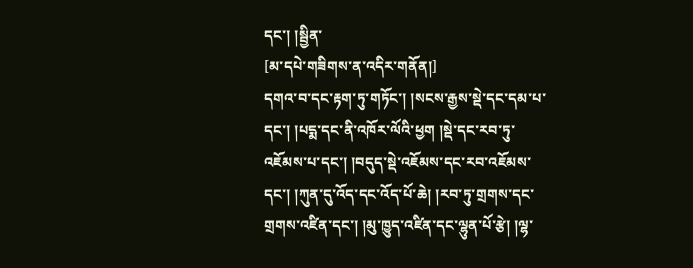དང་། །སྦྱིན་
[མ་དཔེ་གཟིགས་ན་འདིར་གནོན།]
དགའ་བ་དང་རྟག་ཏུ་གཏོང་། །སངས་རྒྱས་སྡེ་དང་དམ་པ་དང་། །པདྨ་དང་ནི་འཁོར་ལོའི་ཕྱག །སྡེ་དང་རབ་ཏུ་འཇོམས་པ་དང་། །བདུད་སྡེ་འཇོམས་དང་རབ་འཇོམས་དང་། །ཀུན་དུ་འོད་དང་འོད་པོ་ཆེ། །རབ་ཏུ་གྲགས་དང་གྲགས་འཛིན་དང་། །མུ་ཁྱུད་འཛིན་དང་ལྷུན་པོ་རྩེ། །ལྷ་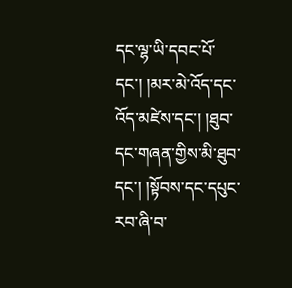དང་ལྷ་ཡི་དབང་པོ་དང་། །མར་མེ་འོད་དང་འོད་མཛེས་དང་། །ཐུབ་དང་གཞན་གྱིས་མི་ཐུབ་དང་། །སྟོབས་དང་དཔུང་རབ་ཞི་བ་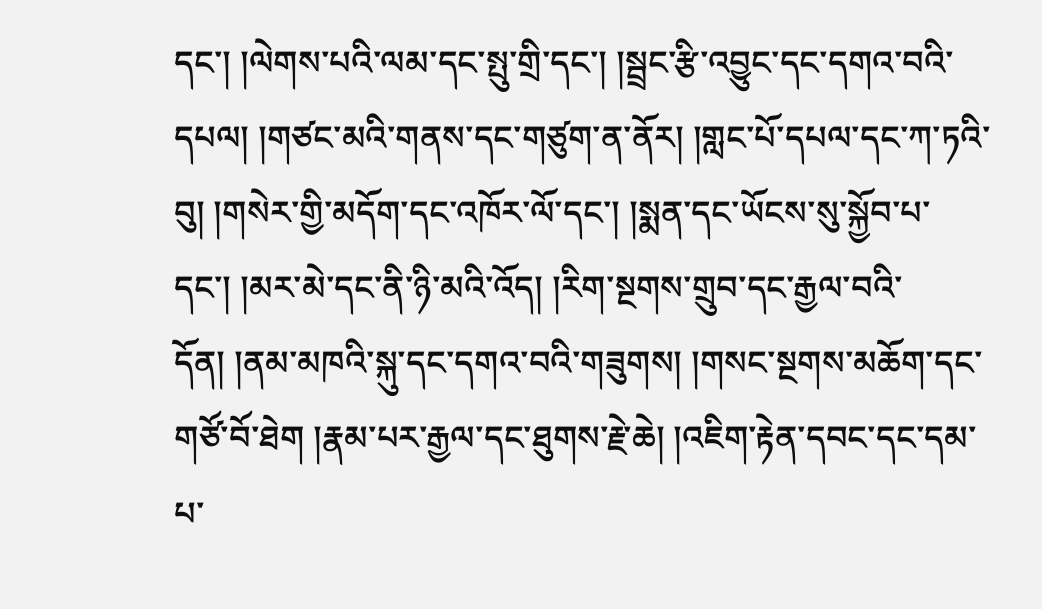དང་། །ལེགས་པའི་ལམ་དང་སྤུ་གྲི་དང་། །སྦྲང་རྩི་འབྱུང་དང་དགའ་བའི་དཔལ། །གཙང་མའི་གནས་དང་གཙུག་ན་ནོར། །གླང་པོ་དཔལ་དང་ཀ་ཏའི་བུ། །གསེར་གྱི་མདོག་དང་འཁོར་ལོ་དང་། །སྨན་དང་ཡོངས་སུ་སྐྱོབ་པ་དང་། །མར་མེ་དང་ནི་ཉི་མའི་འོད། །རིག་སྔགས་གྲུབ་དང་རྒྱལ་བའི་དོན། །ནམ་མཁའི་སྐུ་དང་དགའ་བའི་གཟུགས། །གསང་སྔགས་མཆོག་དང་གཙོ་བོ་ཐེག །རྣམ་པར་རྒྱལ་དང་ཐུགས་རྗེ་ཆེ། །འཇིག་རྟེན་དབང་དང་དམ་པ་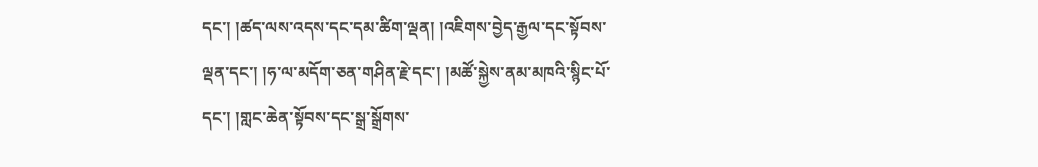དང་། །ཚད་ལས་འདས་དང་དམ་ཚིག་ལྡན། །འཇིགས་བྱེད་རྒྱལ་དང་སྟོབས་ལྡན་དང་། །ཧ་ལ་མདོག་ཅན་གཤིན་རྗེ་དང་། །མཚོ་སྐྱེས་ནམ་མཁའི་སྙིང་པོ་དང་། །གླང་ཆེན་སྟོབས་དང་སྒྲ་སྒྲོགས་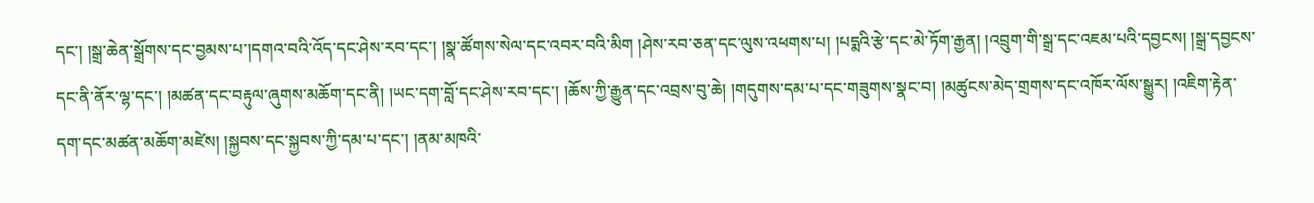དང་། །སྒྲ་ཆེན་སྒྲོགས་དང་བྱམས་པ་།དགའ་བའི་འོད་དང་ཤེས་རབ་དང་། །སྣ་ཚོགས་སེལ་དང་འབར་བའི་མིག །ཤེས་རབ་ཅན་དང་ལུས་འཕགས་པ། །པདྨའི་རྩེ་དང་མེ་ཏོག་རྒྱན། །འབྲུག་གི་སྒྲ་དང་འཇམ་པའི་དབྱངས། །སྒྲ་དབྱངས་དང་ནི་ནོར་ལྷ་དང་། །མཚན་དང་བརྟུལ་ཞུགས་མཆོག་དང་ནི། །ཡང་དག་བློ་དང་ཤེས་རབ་དང་། །ཆོས་ཀྱི་རྒྱུན་དང་འབྲས་བུ་ཆེ། །གདུགས་དམ་པ་དང་གཟུགས་སྣང་བ། །མཚུངས་མེད་གྲགས་དང་འཁོར་ལོས་སྒྱུར། །འཇིག་རྟེན་དག་དང་མཚན་མཆོག་མཛེས། །སྐྱབས་དང་སྐྱབས་ཀྱི་དམ་པ་དང་། །ནམ་མཁའི་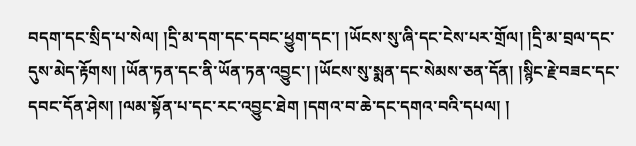བདག་དང་སྲིད་པ་སེལ། །དྲི་མ་དག་དང་དབང་ཕྱུག་དང་། །ཡོངས་སུ་ཞི་དང་ངེས་པར་གྲོལ། །དྲི་མ་བྲལ་དང་དུས་མེད་རྟོགས། །ཡོན་ཏན་དང་ནི་ཡོན་ཏན་འབྱུང་། །ཡོངས་སུ་སྨན་དང་སེམས་ཅན་དོན། །སྙིང་རྗེ་བཟང་དང་དབང་དོན་ཤེས། །ལམ་སྟོན་པ་དང་རང་འབྱུང་ཐེག །དགའ་བ་ཆེ་དང་དགའ་བའི་དཔལ། །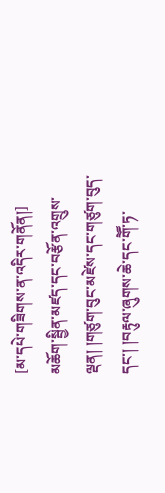[མ་དཔེ་གཟིགས་ན་འདིར་གནོན།]
མཆོག་སྦྱིན་མཛད་དང་བརྩོན་འགྲུས་ལྡན། །གཙུག་བུང་མཛེས་དང་གཙུག་བུད་དང་། །བརྟུལ་ཞུགས་ཆེ་དང་གཽ་ཏ་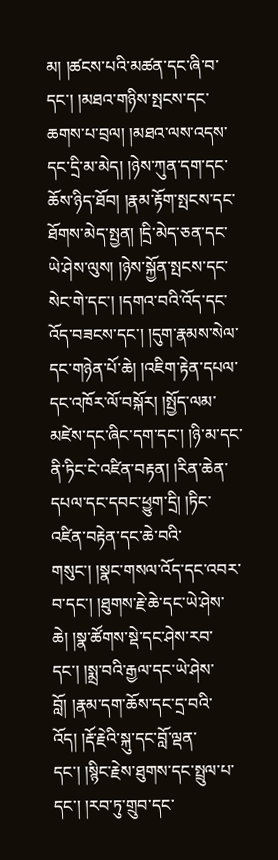མ། །ཚངས་པའི་མཚན་དང་ཞི་བ་དང་། །མཐའ་གཉིས་སྤངས་དང་ཆགས་པ་བྲལ། །མཐའ་ལས་འདས་དང་དྲི་མ་མེད། །ཉེས་ཀུན་དག་དང་ཆོས་ཉིད་ཐོབ། །རྣམ་རྟོག་སྤངས་དང་ཐོགས་མེད་སྤྱན། །དྲི་མེད་ཅན་དང་ཡེ་ཤེས་ལུས། །ཉེས་སྐྱོན་སྤངས་དང་སེང་གེ་དང་། །དགའ་བའི་འོད་དང་འོད་བཟངས་དང་། །དུག་རྣམས་སེལ་དང་གཉེན་པོ་ཆེ། །འཇིག་རྟེན་དཔལ་དང་འཁོར་ལོ་བསྐོར། །སྤྱོད་ལམ་མཛེས་དང་ཞིང་དག་དང་། །ཉི་མ་དང་ནི་ཏིང་ངེ་འཛིན་བརྟན། །རིན་ཆེན་དཔལ་དང་དབང་ཕྱུག་དྲི། །ཏིང་འཛིན་བརྟེན་དང་ཆེ་བའི་གསུང་། །སྣང་གསལ་འོད་དང་འབར་བ་དང་། །ཐུགས་རྗེ་ཆེ་དང་ཡེ་ཤེས་ཆེ། །སྣ་ཚོགས་སྡེ་དང་ཤེས་རབ་དང་། །སྨྲ་བའི་རྒྱལ་དང་ཡེ་ཤེས་བློ། །རྣམ་དག་ཆོས་དང་དྲ་བའི་འོད། །རྡོ་རྗེའི་སྐུ་དང་བློ་ལྡན་དང་། །སྙིང་རྗེས་ཐུགས་དང་སྤྲུལ་པ་དང་། །རབ་ཏུ་གྲུབ་དང་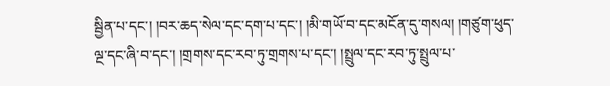སྦྱིན་པ་དང་། །བར་ཆད་སེལ་དང་དག་པ་དང་། །མི་གཡོ་བ་དང་མངོན་དུ་གསལ། །གཙུག་ཕུད་ལྔ་དང་ཞི་བ་དང་། །གྲགས་དང་རབ་ཏུ་གྲགས་པ་དང་། །སྤྲུལ་དང་རབ་ཏུ་སྤྲུལ་པ་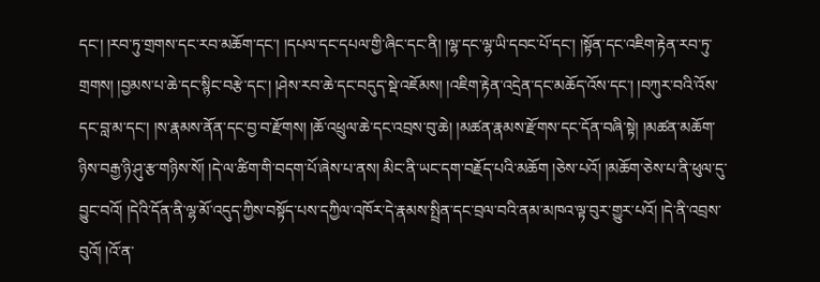དང་། །རབ་ཏུ་གྲགས་དང་རབ་མཆོག་དང་། །དཔལ་དང་དཔལ་གྱི་ཞིང་དང་ནི། །ལྷ་དང་ལྷ་ཡི་དབང་པོ་དང་། །སྟོན་དང་འཇིག་རྟེན་རབ་ཏུ་གྲགས། །བྱམས་པ་ཆེ་དང་སྙིང་བརྩེ་དང་། །ཤེས་རབ་ཆེ་དང་བདུད་སྡེ་འཇོམས། །འཇིག་རྟེན་འདྲེན་དང་མཆོད་འོས་དང་། །བཀུར་བའི་འོས་དང་བླ་མ་དང་། །ས་རྣམས་ནོན་དང་བྱ་བ་རྫོགས། །ཆོ་འཕྲུལ་ཆེ་དང་འབྲས་བུ་ཆེ། །མཚན་རྣམས་རྫོགས་དང་དོན་བཞི་སྟེ། །མཚན་མཆོག་ཉིས་བརྒྱ་ཉི་ཤུ་རྩ་གཉིས་སོ། །དེ་ལ་ཚིག་གི་བདག་པོ་ཞེས་པ་ནས། མིང་ནི་ཡང་དག་བརྗོད་པའི་མཆོག །ཅེས་པའོ། །མཆོག་ཅེས་པ་ནི་ཕུལ་དུ་བྱུང་བའོ། །དེའི་དོན་ནི་ལྷ་མོ་འདུད་ཀྱིས་བསྟོད་པས་དཀྱིལ་འཁོར་དེ་རྣམས་སྤྲིན་དང་བྲལ་བའི་ནམ་མཁའ་ལྟ་བུར་གྱུར་པའོ། །དེ་ནི་འབྲས་བུའོ། །འོ་ན་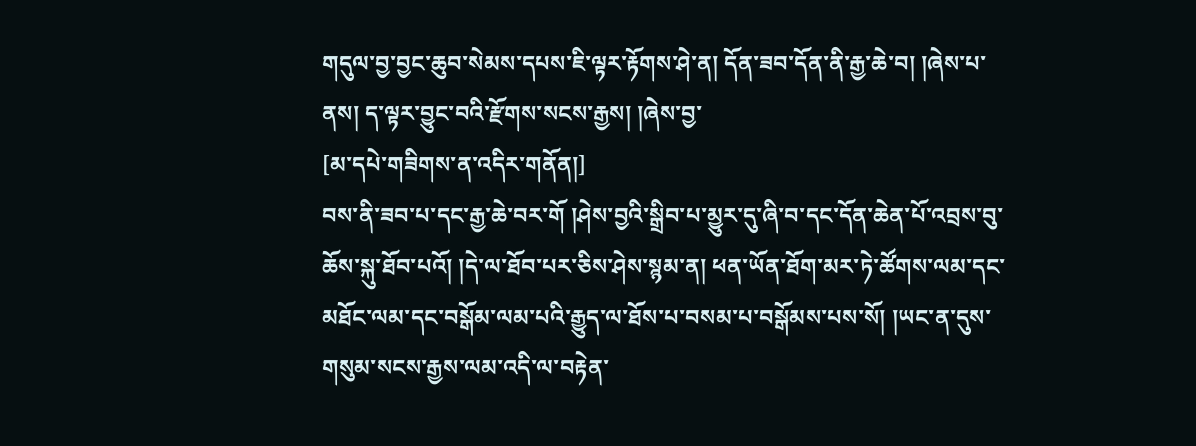གདུལ་བྱ་བྱང་ཆུབ་སེམས་དཔས་ཇི་ལྟར་རྟོགས་ཤེ་ན། དོན་ཟབ་དོན་ནི་རྒྱ་ཆེ་བ། །ཞེས་པ་ནས། ད་ལྟར་བྱུང་བའི་རྫོགས་སངས་རྒྱས། །ཞེས་བྱ་
[མ་དཔེ་གཟིགས་ན་འདིར་གནོན།]
བས་ནི་ཟབ་པ་དང་རྒྱ་ཆེ་བར་གོ །ཤེས་བྱའི་སྒྲིབ་པ་མྱུར་དུ་ཞི་བ་དང་དོན་ཆེན་པོ་འབྲས་བུ་ཆོས་སྐུ་ཐོབ་པའོ། །དེ་ལ་ཐོབ་པར་ཅིས་ཤེས་སྙམ་ན། ཕན་ཡོན་ཐོག་མར་ཏེ་ཚོགས་ལམ་དང་མཐོང་ལམ་དང་བསྒོམ་ལམ་པའི་རྒྱུད་ལ་ཐོས་པ་བསམ་པ་བསྒོམས་པས་སོ། །ཡང་ན་དུས་གསུམ་སངས་རྒྱས་ལམ་འདི་ལ་བརྟེན་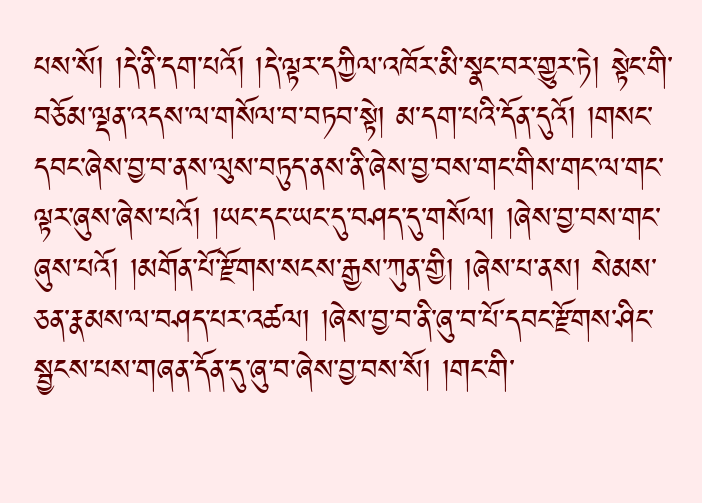པས་སོ། །དེ་ནི་དག་པའོ། །དེ་ལྟར་དཀྱིལ་འཁོར་མི་སྣང་བར་གྱུར་ཏེ། སྟེང་གི་བཅོམ་ལྡན་འདས་ལ་གསོལ་བ་བཏབ་སྟེ། མ་དག་པའི་དོན་དུའོ། །གསང་དབང་ཞེས་བྱ་བ་ནས་ལུས་བཏུད་ནས་ནི་ཞེས་བྱ་བས་གང་གིས་གང་ལ་གང་ལྟར་ཞུས་ཞེས་པའོ། །ཡང་དང་ཡང་དུ་བཤད་དུ་གསོལ། །ཞེས་བྱ་བས་གང་ཞུས་པའོ། །མགོན་པོ་རྫོགས་སངས་རྒྱས་ཀུན་གྱི། །ཞེས་པ་ནས། སེམས་ཅན་རྣམས་ལ་བཤད་པར་འཚལ། །ཞེས་བྱ་བ་ནི་ཞུ་བ་པོ་དབང་རྫོགས་ཤིང་སྦྱངས་པས་གཞན་དོན་དུ་ཞུ་བ་ཞེས་བྱ་བས་སོ། །གང་གི་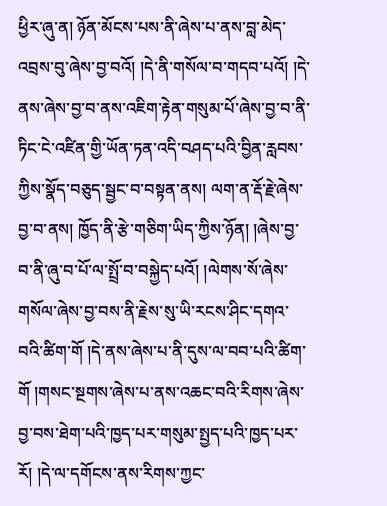ཕྱིར་ཞུ་ན། ཉོན་མོངས་པས་ནི་ཞེས་པ་ནས་བླ་མེད་འབྲས་བུ་ཞེས་བྱ་བའོ། །དེ་ནི་གསོལ་བ་གདབ་པའོ། །དེ་ནས་ཞེས་བྱ་བ་ནས་འཇིག་རྟེན་གསུམ་པོ་ཞེས་བྱ་བ་ནི་ཏིང་ངེ་འཛིན་གྱི་ཡོན་ཏན་འདི་བཤད་པའི་བྱིན་རླབས་ཀྱིས་སྣོད་བཅུད་སྦྱང་བ་བསྟན་ནས། ལག་ན་རྡོ་རྗེ་ཞེས་བྱ་བ་ནས། ཁྱོད་ནི་རྩེ་གཅིག་ཡིད་ཀྱིས་ཉོན། །ཞེས་བྱ་བ་ནི་ཞུ་བ་པོ་ལ་སྤྲོ་བ་བསྐྱེད་པའོ། །ལེགས་སོ་ཞེས་གསོལ་ཞེས་བྱ་བས་ནི་རྗེས་སུ་ཡི་རངས་ཤིང་དགའ་བའི་ཚིག་གོ །དེ་ནས་ཞེས་པ་ནི་དུས་ལ་བབ་པའི་ཚིག་གོ །གསང་སྔགས་ཞེས་པ་ནས་འཆང་བའི་རིགས་ཞེས་བྱ་བས་ཐེག་པའི་ཁྱད་པར་གསུམ་སྤྱད་པའི་ཁྱད་པར་རོ། །དེ་ལ་དགོངས་ནས་རིགས་ཀྱང་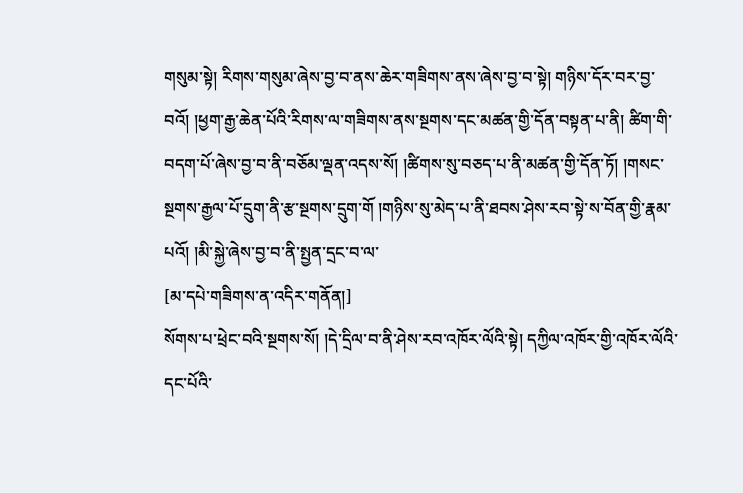གསུམ་སྟེ། རིགས་གསུམ་ཞེས་བྱ་བ་ནས་ཆེར་གཟིགས་ནས་ཞེས་བྱ་བ་སྟེ། གཉིས་དོར་བར་བྱ་བའོ། །ཕྱག་རྒྱ་ཆེན་པོའི་རིགས་ལ་གཟིགས་ནས་སྔགས་དང་མཚན་གྱི་དོན་བསྟན་པ་ནི། ཚིག་གི་བདག་པོ་ཞེས་བྱ་བ་ནི་བཅོམ་ལྡན་འདས་སོ། །ཚིགས་སུ་བཅད་པ་ནི་མཚན་གྱི་དོན་ཏོ། །གསང་སྔགས་རྒྱལ་པོ་དྲུག་ནི་རྩ་སྔགས་དྲུག་གོ །གཉིས་སུ་མེད་པ་ནི་ཐབས་ཤེས་རབ་སྟེ་ས་བོན་གྱི་རྣམ་པའོ། །མི་སྐྱེ་ཞེས་བྱ་བ་ནི་སྤྱན་དྲང་བ་ལ་
[མ་དཔེ་གཟིགས་ན་འདིར་གནོན།]
སོགས་པ་ཕྲེང་བའི་སྔགས་སོ། །དེ་དྲིལ་བ་ནི་ཤེས་རབ་འཁོར་ལོའི་སྟེ། དཀྱིལ་འཁོར་གྱི་འཁོར་ལོའི་དང་པོའི་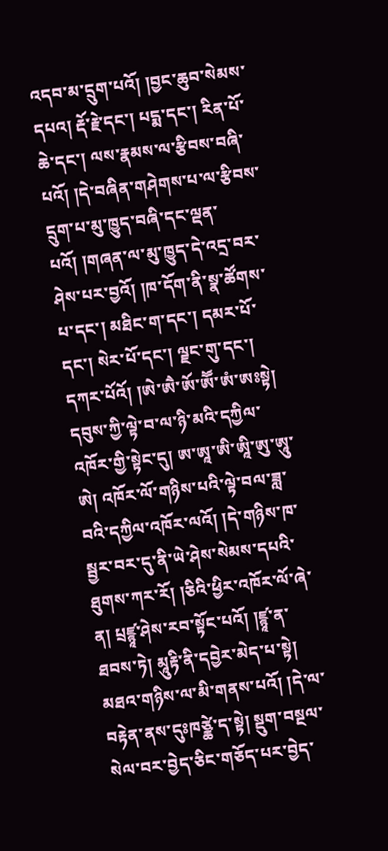འདབ་མ་དྲུག་པའོ། །བྱང་ཆུབ་སེམས་དཔའ། རྡོ་རྗེ་དང་། པདྨ་དང་། རིན་པོ་ཆེ་དང་། ལས་རྣམས་ལ་རྩིབས་བཞི་པའོ། །དེ་བཞིན་གཤེགས་པ་ལ་རྩིབས་དྲུག་པ་མུ་ཁྱུད་བཞི་དང་ལྡན་པའོ། །གཞན་ལ་མུ་ཁྱུད་དེ་འདྲ་བར་ཤེས་པར་བྱའོ། །ཁ་དོག་ནི་སྣ་ཚོགས་པ་དང་། མཐིང་ག་དང་། དམར་པོ་དང་། སེར་པོ་དང་། ལྗང་གུ་དང་། དཀར་པོའོ། །ཨེ་ཨཻ་ཨོ་ཨཽ་ཨཾ་ཨཿསྟེ། དབུས་ཀྱི་ལྟེ་བ་ལ་ཉི་མའི་དཀྱིལ་འཁོར་གྱི་སྟེང་དུ། ཨ་ཨཱ་ཨི་ཨཱི་ཨུ་ཨཱུ་ཨེ། འཁོར་ལོ་གཉིས་པའི་ལྟེ་བལ་ཟླ་བའི་དཀྱིལ་འཁོར་ལའོ། །དེ་གཉིས་ཁ་སྦྱར་བར་དུ་ནི་ཡེ་ཤེས་སེམས་དཔའི་ཐུགས་ཀར་རོ། །ཅིའི་ཕྱིར་འཁོར་ལོ་ཞེ་ན། པྲཛྙཱ་ཤེས་རབ་སྟོང་པའོ། །ཛྙཱ་ན་ཐབས་ཏེ། མཱུརྟི་ནི་དབྱེར་མེད་པ་སྟེ། མཐའ་གཉིས་ལ་མི་གནས་པའོ། །དེ་ལ་བརྟེན་ནས་དུཿཁཙྪེ་ད་སྟེ། སྡུག་བསྔལ་སེལ་བར་བྱེད་ཅིང་གཅོད་པར་བྱེད་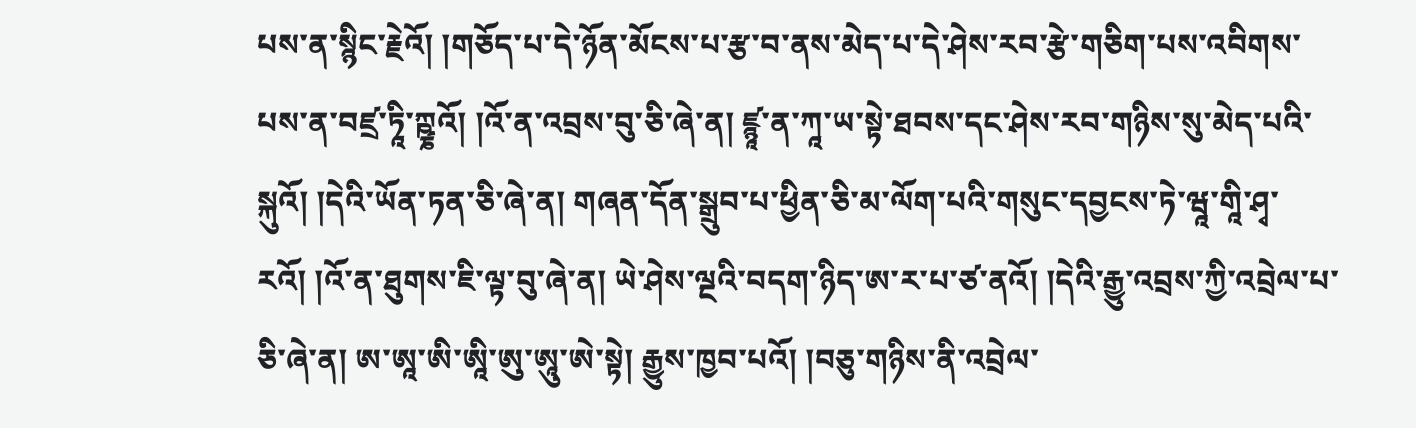པས་ན་སྙིང་རྗེའོ། །གཅོད་པ་དེ་ཉོན་མོངས་པ་རྩ་བ་ནས་མེད་པ་དེ་ཤེས་རབ་རྩེ་གཅིག་པས་འབིགས་པས་ན་བཛྲ་ཏཱི་ཀྵྞའོ། །འོ་ན་འབྲས་བུ་ཅི་ཞེ་ན། ཛྙཱ་ན་ཀཱ་ཡ་སྟེ་ཐབས་དང་ཤེས་རབ་གཉིས་སུ་མེད་པའི་སྐུའོ། །དེའི་ཡོན་ཏན་ཅི་ཞེ་ན། གཞན་དོན་སྒྲུབ་པ་ཕྱིན་ཅི་མ་ལོག་པའི་གསུང་དབྱངས་ཏེ་ཝཱ་གཱི་ཤྭ་རའོ། །འོ་ན་ཐུགས་ཇི་ལྟ་བུ་ཞེ་ན། ཡེ་ཤེས་ལྔའི་བདག་ཉིད་ཨ་ར་པ་ཙ་ནའོ། །དེའི་རྒྱུ་འབྲས་ཀྱི་འབྲེལ་པ་ཅི་ཞེ་ན། ཨ་ཨཱ་ཨི་ཨཱི་ཨུ་ཨཱུ་ཨེ་སྟེ། རྒྱུས་ཁྱབ་པའོ། །བཅུ་གཉིས་ནི་འབྲེལ་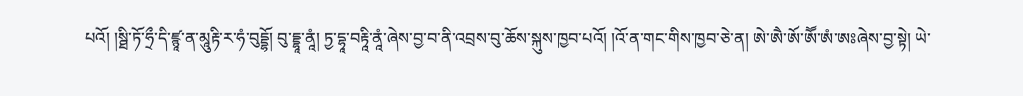པའོ། །སྠི་ཏོ་ཧྲྀ་དི་ཛྙཱ་ན་མཱུརྟི་ར་ཧཾ་བུདྡྷོ། བུ་དྡྷཱ་ནཱཾ། ཏྱ་དྷཱ་བརྟཱི་ནཱཾ་ཞེས་བྱ་བ་ནི་འབྲས་བུ་ཆོས་སྐུས་ཁྱབ་པའོ། །འོ་ན་གང་གིས་ཁྱབ་ཅེ་ན། ཨེ་ཨཻ་ཨོ་ཨཽ་ཨཾ་ཨཿཞེས་བྱ་སྟེ། ཡེ་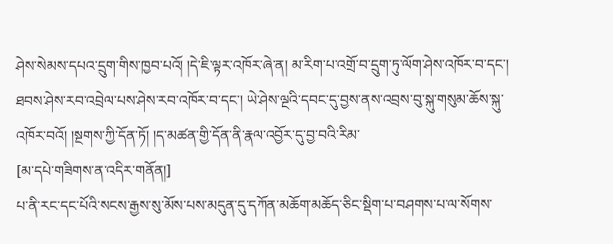ཤེས་སེམས་དཔའ་དྲུག་གིས་ཁྱབ་པའོ། །དེ་ཇི་ལྟར་འཁོར་ཞེ་ན། མ་རིག་པ་འགྲོ་བ་དྲུག་ཏུ་ལོག་ཤེས་འཁོར་བ་དང་། ཐབས་ཤེས་རབ་འབྲེལ་པས་ཤེས་རབ་འཁོར་བ་དང་། ཡེ་ཤེས་ལྔའི་དབང་དུ་བྱས་ནས་འབྲས་བུ་སྐུ་གསུམ་ཆོས་སྐུ་འཁོར་བའོ། །སྔགས་ཀྱི་དོན་ཏོ། །ད་མཚན་གྱི་དོན་ནི་རྣལ་འབྱོར་དུ་བྱ་བའི་རིམ་
[མ་དཔེ་གཟིགས་ན་འདིར་གནོན།]
པ་ནི་རང་དང་པོའི་སངས་རྒྱས་སུ་མོས་པས་མདུན་དུ་དཀོན་མཆོག་མཆོད་ཅིང་སྡིག་པ་བཤགས་པ་ལ་སོགས་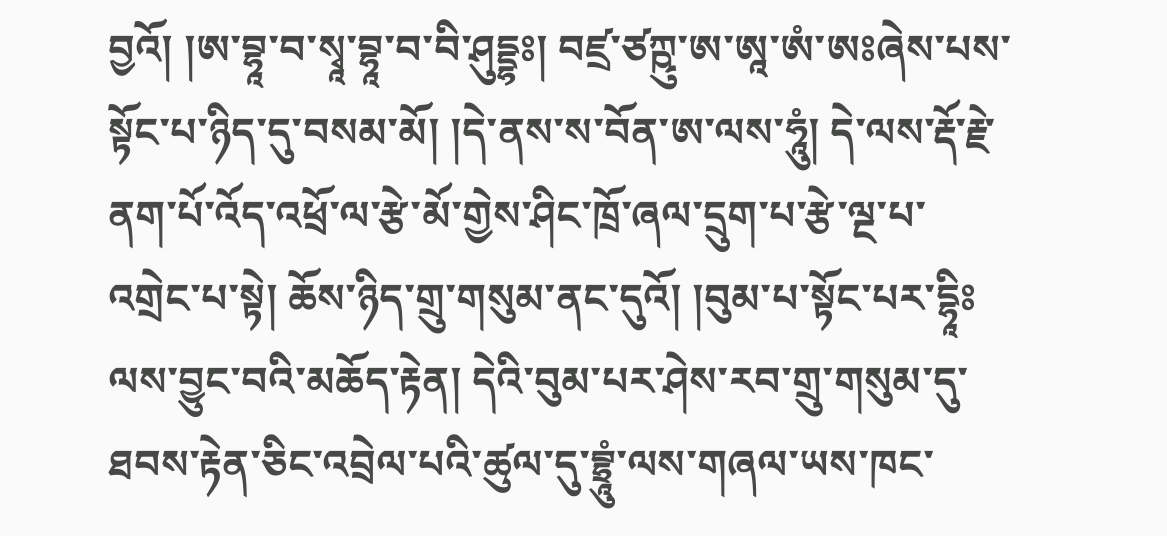བྱའོ། །ཨ་བྷཱ་བ་སྭཱ་བྷཱ་བ་བི་ཤུདྡྷཿ། བཛྲ་ཙཀྵུ་ཨ་ཨཱ་ཨཾ་ཨཿཞེས་པས་སྟོང་པ་ཉིད་དུ་བསམ་མོ། །དེ་ནས་ས་བོན་ཨ་ལས་ཧཱུཾ། དེ་ལས་རྡོ་རྗེ་ནག་པོ་འོད་འཕྲོ་ལ་རྩེ་མོ་གྱེས་ཤིང་ཁྲོ་ཞལ་དྲུག་པ་རྩེ་ལྔ་པ་འགྲེང་པ་སྟེ། ཆོས་ཉིད་གྲུ་གསུམ་ནང་དུའོ། །བུམ་པ་སྟོང་པར་དྷཱིཿལས་བྱུང་བའི་མཆོད་རྟེན། དེའི་བུམ་པར་ཤེས་རབ་གྲུ་གསུམ་དུ་ཐབས་རྟེན་ཅིང་འབྲེལ་པའི་ཚུལ་དུ་བྷྲཱུཾ་ལས་གཞལ་ཡས་ཁང་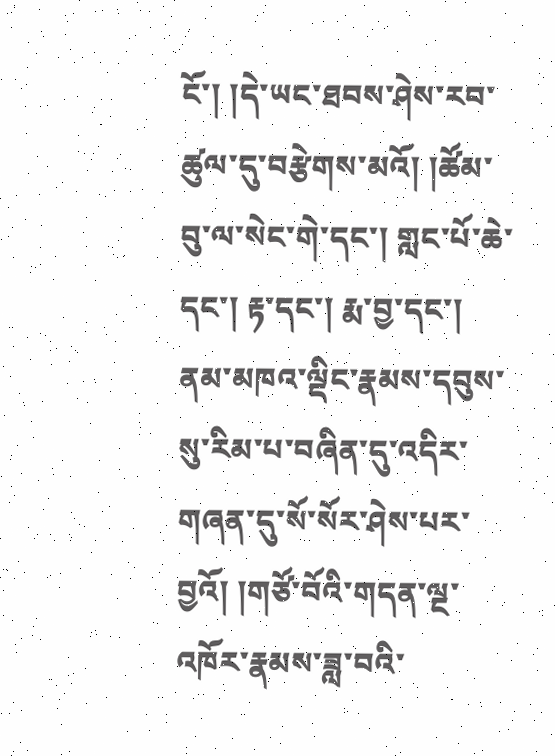ངོ་། །དེ་ཡང་ཐབས་ཤེས་རབ་ཚུལ་དུ་བརྩེགས་མའོ། །ཚོམ་བུ་ལ་སེང་གེ་དང་། གླང་པོ་ཆེ་དང་། རྟ་དང་། རྨ་བྱ་དང་། ནམ་མཁའ་ལྡིང་རྣམས་དབུས་སུ་རིམ་པ་བཞིན་དུ་འདིར་གཞན་དུ་སོ་སོར་ཤེས་པར་བྱའོ། །གཙོ་བོའི་གདན་ལྔ་འཁོར་རྣམས་ཟླ་བའི་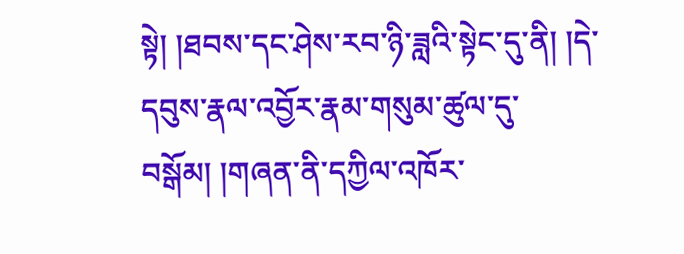སྟེ། །ཐབས་དང་ཤེས་རབ་ཉི་ཟླའི་སྟེང་དུ་ནི། །དེ་དབུས་རྣལ་འབྱོར་རྣམ་གསུམ་ཚུལ་དུ་བསྒོམ། །གཞན་ནི་དཀྱིལ་འཁོར་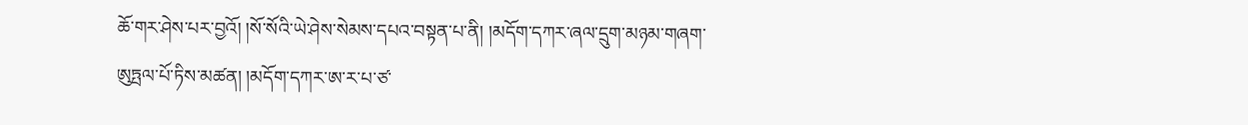ཆོ་གར་ཤེས་པར་བྱའོ། །སོ་སོའི་ཡེ་ཤེས་སེམས་དཔའ་བསྟན་པ་ནི། །མདོག་དཀར་ཞལ་དྲུག་མཉམ་གཞག་ཨུཏྤལ་པོ་ཏིས་མཚན། །མདོག་དཀར་ཨ་ར་པ་ཙ་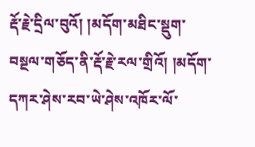རྡོ་རྗེ་དྲིལ་བུའོ། །མདོག་མཐིང་སྡུག་བསྔལ་གཅོད་ནི་རྡོ་རྗེ་རལ་གྲིའོ། །མདོག་དཀར་ཤེས་རབ་ཡེ་ཤེས་འཁོར་ལོ་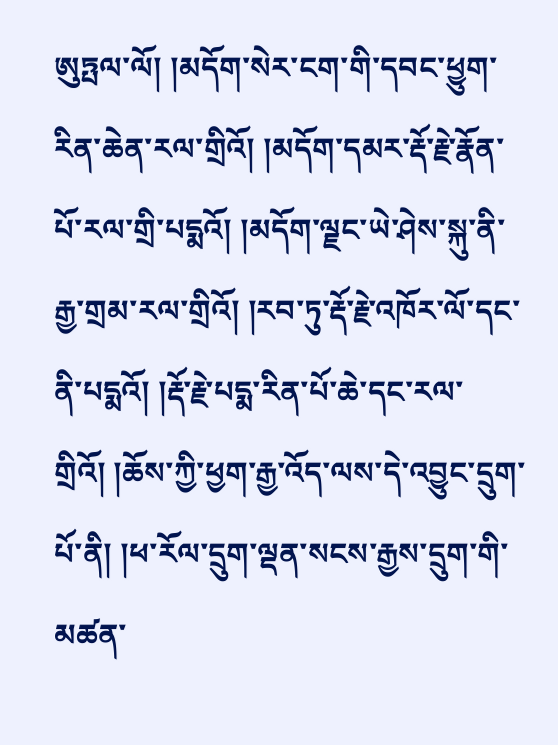ཨུཏྤལ་ལོ། །མདོག་སེར་ངག་གི་དབང་ཕྱུག་རིན་ཆེན་རལ་གྲིའོ། །མདོག་དམར་རྡོ་རྗེ་རྣོན་པོ་རལ་གྲི་པདྨའོ། །མདོག་ལྗང་ཡེ་ཤེས་སྐུ་ནི་རྒྱ་གྲམ་རལ་གྲིའོ། །རབ་ཏུ་རྡོ་རྗེ་འཁོར་ལོ་དང་ནི་པདྨའོ། །རྡོ་རྗེ་པདྨ་རིན་པོ་ཆེ་དང་རལ་གྲིའོ། །ཆོས་ཀྱི་ཕྱག་རྒྱ་འོད་ལས་དེ་འབྱུང་དྲུག་པོ་ནི། །ཕ་རོལ་དྲུག་ལྡན་སངས་རྒྱས་དྲུག་གི་མཚན་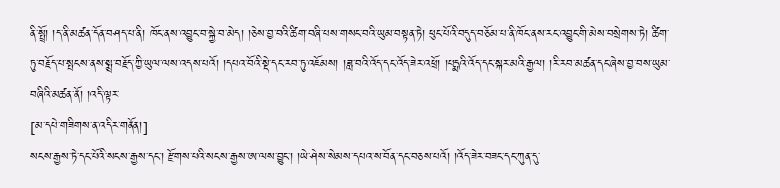ནི་སྤྲོ། །ད་ནི་མཚན་དོན་བཤད་པ་ནི། ཁོང་ནས་འབྱུང་བ་སྐྱེ་བ་མེད། །ཅེས་བྱ་བའི་ཚིག་བཞི་པས་གསང་བའི་ཡུམ་བསྟན་ཏེ། ཕུང་པོའི་བདུད་བཅོམ་པ་ནི་ཁོང་ནས་རང་འབྱུང་གི་མེས་བསྲེགས་ཏེ། ཚིག་ཏུ་བརྗོད་པ་སྤངས་ནས་སྨྲ་བརྗོད་ཀྱི་ཡུལ་ལས་འདས་པའོ། །དཔའ་བོའི་སྡེ་དང་རབ་ཏུ་འཇོམས། །ཟླ་བའི་འོད་དང་འོད་ཟེར་འཕྲོ། །པདྨའི་འོད་དང་སྐར་མའི་རྒྱལ། །རི་རབ་མཚན་དང་ཞེས་བྱ་བས་ཡུམ་བཞིའི་མཚན་ནོ། །འདི་ལྟར་
[མ་དཔེ་གཟིགས་ན་འདིར་གནོན།]
སངས་རྒྱས་ཏེ་དང་པོའི་སངས་རྒྱས་དང་། རྫོགས་པའི་སངས་རྒྱས་ཨ་ལས་བྱུང་། །ཡེ་ཤེས་སེམས་དཔའ་ས་བོན་དང་བཅས་པའོ། །འོད་ཟེར་བཟང་དང་ཀུན་དུ་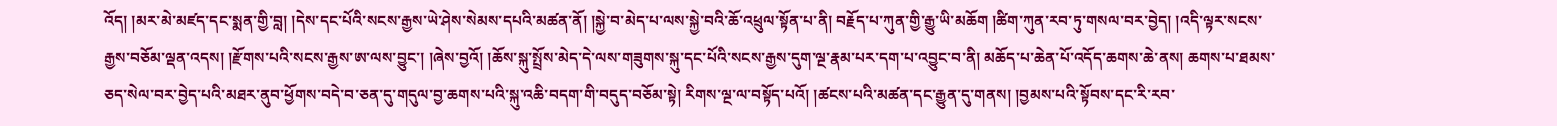འོད། །མར་མེ་མཛད་དང་སྨན་གྱི་བླ། །དེས་དང་པོའི་སངས་རྒྱས་ཡེ་ཤེས་སེམས་དཔའི་མཚན་ནོ། །སྐྱེ་བ་མེད་པ་ལས་སྐྱེ་བའི་ཆོ་འཕྲུལ་སྟོན་པ་ནི། བརྗོད་པ་ཀུན་གྱི་རྒྱུ་ཡི་མཆོག །ཚིག་ཀུན་རབ་ཏུ་གསལ་བར་བྱེད། །འདི་ལྟར་སངས་རྒྱས་བཅོམ་ལྡན་འདས། །རྫོགས་པའི་སངས་རྒྱས་ཨ་ལས་བྱུང་། །ཞེས་བྱའོ། །ཆོས་སྐུ་སྤྲོས་མེད་དེ་ལས་གཟུགས་སྐུ་དང་པོའི་སངས་རྒྱས་དུག་ལྔ་རྣམ་པར་དག་པ་འབྱུང་བ་ནི། མཆོད་པ་ཆེན་པོ་འདོད་ཆགས་ཆེ་ནས། ཆགས་པ་ཐམས་ཅད་སེལ་བར་བྱེད་པའི་མཐར་ནུབ་ཕྱོགས་བདེ་བ་ཅན་དུ་གདུལ་བྱ་ཆགས་པའི་སྐུ་འཆི་བདག་གི་བདུད་བཅོམ་སྟེ། རིགས་ལྔ་ལ་བསྟོད་པའོ། །ཚངས་པའི་མཚན་དང་རྒྱུན་དུ་གནས། །བྱམས་པའི་སྟོབས་དང་རི་རབ་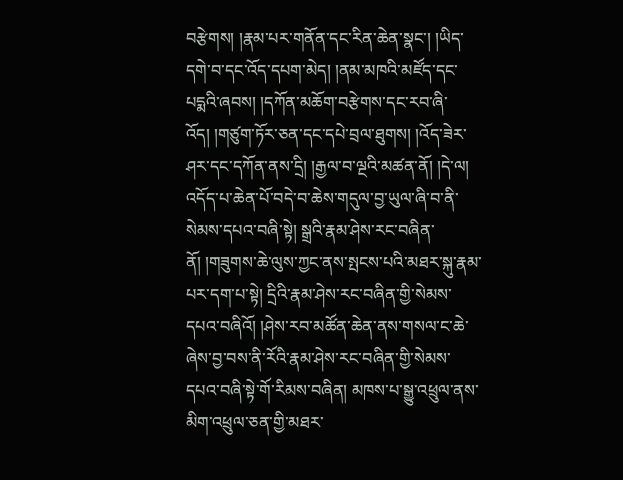བརྩེགས། །རྣམ་པར་གནོན་དང་རིན་ཆེན་སྣང་། །ཡིད་དགེ་བ་དང་འོད་དཔག་མེད། །ནམ་མཁའི་མཛོད་དང་པདྨའི་ཞབས། །དཀོན་མཆོག་བརྩེགས་དང་རབ་ཞི་འོད། །གཙུག་ཏོར་ཅན་དང་དཔེ་བྲལ་ཐུགས། །འོད་ཟེར་ཤར་དང་དཀོན་ནས་དྲི། །རྒྱལ་བ་ལྔའི་མཚན་ནོ། །དེ་ལ། འདོད་པ་ཆེན་པོ་བདེ་བ་ཆེས་གདུལ་བྱ་ཡུལ་ཞི་བ་ནི་སེམས་དཔའ་བཞི་སྟེ། སྒྲའི་རྣམ་ཤེས་རང་བཞིན་ནོ། །གཟུགས་ཆེ་ལུས་ཀྱང་ནས་སྤངས་པའི་མཐར་སྐུ་རྣམ་པར་དག་པ་སྟེ། དྲིའི་རྣམ་ཤེས་རང་བཞིན་གྱི་སེམས་དཔའ་བཞིའོ། །ཤེས་རབ་མཚོན་ཆེན་ནས་གསལ་ང་ཆེ་ཞེས་བྱ་བས་ནི་རོའི་རྣམ་ཤེས་རང་བཞིན་གྱི་སེམས་དཔའ་བཞི་སྟེ་གོ་རིམས་བཞིན། མཁས་པ་སྒྱུ་འཕྲུལ་ནས་མིག་འཕྲུལ་ཅན་གྱི་མཐར་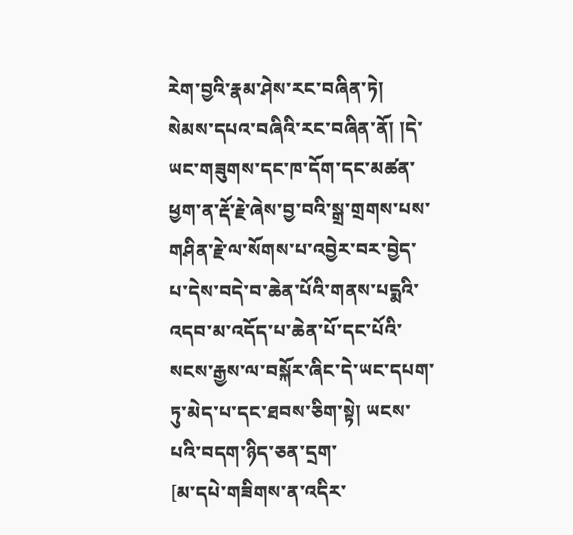རེག་བྱའི་རྣམ་ཤེས་རང་བཞིན་ཏེ། སེམས་དཔའ་བཞིའི་རང་བཞིན་ནོ། །དེ་ཡང་གཟུགས་དང་ཁ་དོག་དང་མཚན་ཕྱག་ན་རྡོ་རྗེ་ཞེས་བྱ་བའི་སྒྲ་གྲགས་པས་གཤིན་རྗེ་ལ་སོགས་པ་འབྱེར་བར་བྱེད་པ་དེས་བདེ་བ་ཆེན་པོའི་གནས་པདྨའི་འདབ་མ་འདོད་པ་ཆེན་པོ་དང་པོའི་སངས་རྒྱས་ལ་བསྐོར་ཞིང་དེ་ཡང་དཔག་ཏུ་མེད་པ་དང་ཐབས་ཅིག་སྟེ། ཡངས་པའི་བདག་ཉིད་ཅན་དྲག་
[མ་དཔེ་གཟིགས་ན་འདིར་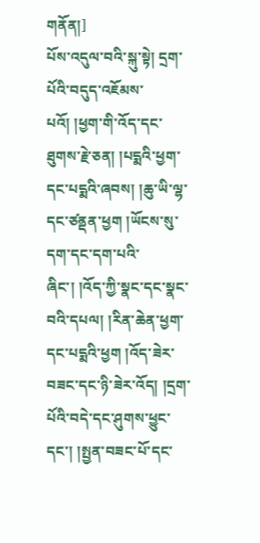གནོན།]
པོས་འདུལ་བའི་སྐུ་སྟེ། དྲག་པོའི་བདུད་འཇོམས་པའོ། །ཕྱག་གི་འོད་དང་ཐུགས་རྗེ་ཅན། །པདྨའི་ཕྱག་དང་པདྨའི་ཞབས། །ཆུ་ཡི་ལྷ་དང་ཙནྡན་ཕྱག །ཡོངས་སུ་དག་དང་དག་པའི་ཞིང་། །འོད་ཀྱི་སྣང་དང་སྣང་བའི་དཔལ། །རིན་ཆེན་ཕྱག་དང་པདྨའི་ཕྱག །འོད་ཟེར་བཟང་དང་ཉི་ཟེར་འོད། །དྲག་པོའི་བདེ་དང་ཤུགས་ཕྱུང་དང་། །སྤྱན་བཟང་པོ་དང་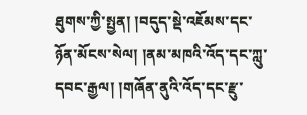ཐུགས་ཀྱི་སྤྱན། །བདུད་སྡེ་འཇོམས་དང་ཉོན་མོངས་སེལ། །ནམ་མཁའི་འོད་དང་ཀླུ་དབང་རྒྱལ། །གཞོན་ནུའི་འོད་དང་རྫུ་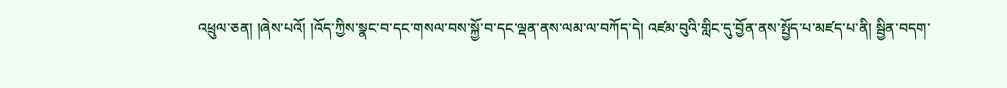འཕྲུལ་ཅན། །ཞེས་པའོ། །འོད་ཀྱིས་སྣང་བ་དང་གསལ་བས་སྐྱོ་བ་དང་ལྡན་ནས་ལམ་ལ་བཀོད་དེ། འཛམ་བུའི་གླིང་དུ་བྱོན་ནས་སྤྱོད་པ་མཛད་པ་ནི། སྦྱིན་བདག་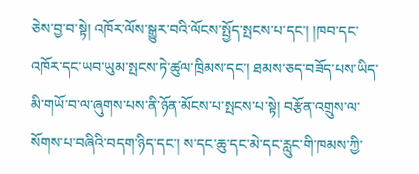ཅེས་བྱ་བ་སྟེ། འཁོར་ལོས་སྒྱུར་བའི་ལོངས་སྤྱོད་སྤངས་པ་དང་། །ཁབ་དང་འཁོར་དང་ཡབ་ཡུམ་སྤངས་ཏེ་ཚུལ་ཁྲིམས་དང་། ཐམས་ཅད་བཟོད་པས་ཡིད་མི་གཡོ་བ་ལ་ཞུགས་པས་ནི་ཉོན་མོངས་པ་སྤངས་པ་སྟེ། བརྩོན་འགྲུས་ལ་སོགས་པ་བཞིའི་བདག་ཉིད་དང་། ས་དང་ཆུ་དང་མེ་དང་རླུང་གི་ཁམས་ཀྱི་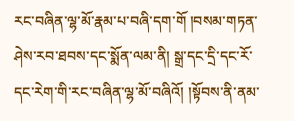རང་བཞིན་ལྷ་མོ་རྣམ་པ་བཞི་དག་གོ །བསམ་གཏན་ཤེས་རབ་ཐབས་དང་སྨོན་ལམ་ནི། སྒྲ་དང་དྲི་དང་རོ་དང་རེག་གི་རང་བཞིན་ལྷ་མོ་བཞིའོ། །སྟོབས་ནི་ནམ་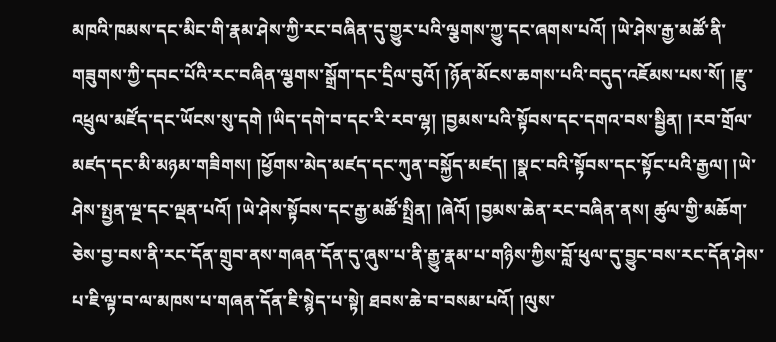མཁའི་ཁམས་དང་མིང་གི་རྣམ་ཤེས་ཀྱི་རང་བཞིན་དུ་གྱུར་པའི་ལྕགས་ཀྱུ་དང་ཞགས་པའོ། །ཡེ་ཤེས་རྒྱ་མཚོ་ནི་གཟུགས་ཀྱི་དབང་པོའི་རང་བཞིན་ལྕགས་སྒྲོག་དང་དྲིལ་བུའོ། །ཉོན་མོངས་ཆགས་པའི་བདུད་འཇོམས་པས་སོ། །རྫུ་འཕྲུལ་མཛོད་དང་ཡོངས་སུ་དགེ །ཡིད་དགེ་བ་དང་རི་རབ་ལྷ། །བྱམས་པའི་སྟོབས་དང་དགའ་བས་སྦྱིན། །རབ་གྲོལ་མཛད་དང་མི་མཉམ་གཟིགས། །ཕྱོགས་མེད་མཛད་དང་ཀུན་བསྐྱོད་མཛད། །སྣང་བའི་སྟོབས་དང་སྟོང་པའི་རྒྱལ། །ཡེ་ཤེས་སྤྱན་ལྔ་དང་ལྡན་པའོ། །ཡེ་ཤེས་སྟོབས་དང་རྒྱ་མཚོ་སྤྲིན། །ཞེའོ། །བྱམས་ཆེན་རང་བཞིན་ནས། ཚུལ་གྱི་མཆོག་ཅེས་བྱ་བས་ནི་རང་དོན་གྲུབ་ནས་གཞན་དོན་དུ་ཞུས་པ་ནི་རྒྱུ་རྣམ་པ་གཉིས་ཀྱིས་བློ་ཕུལ་དུ་བྱུང་བས་རང་དོན་ཤེས་པ་ཇི་ལྟ་བ་ལ་མཁས་པ་གཞན་དོན་ཇི་སྙེད་པ་སྟེ། ཐབས་ཆེ་བ་བསམ་པའོ། །ལུས་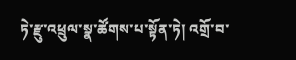ཏེ་རྫུ་འཕྲུལ་སྣ་ཚོགས་པ་སྟོན་ཏེ། འགྲོ་བ་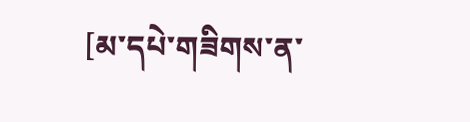[མ་དཔེ་གཟིགས་ན་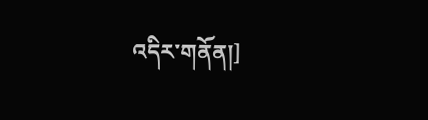འདིར་གནོན།]